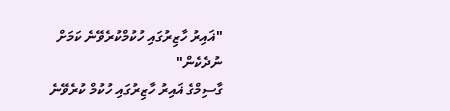"ޣައިރު ހާޒިރުގައި ހުކުމްކުރެވޭނެ ކަމަށް ނުދެކެން"
ގާސިމްގެ ޣައިރު ހާޒިރުގައި ހުކުމް ކުރެވޭނެ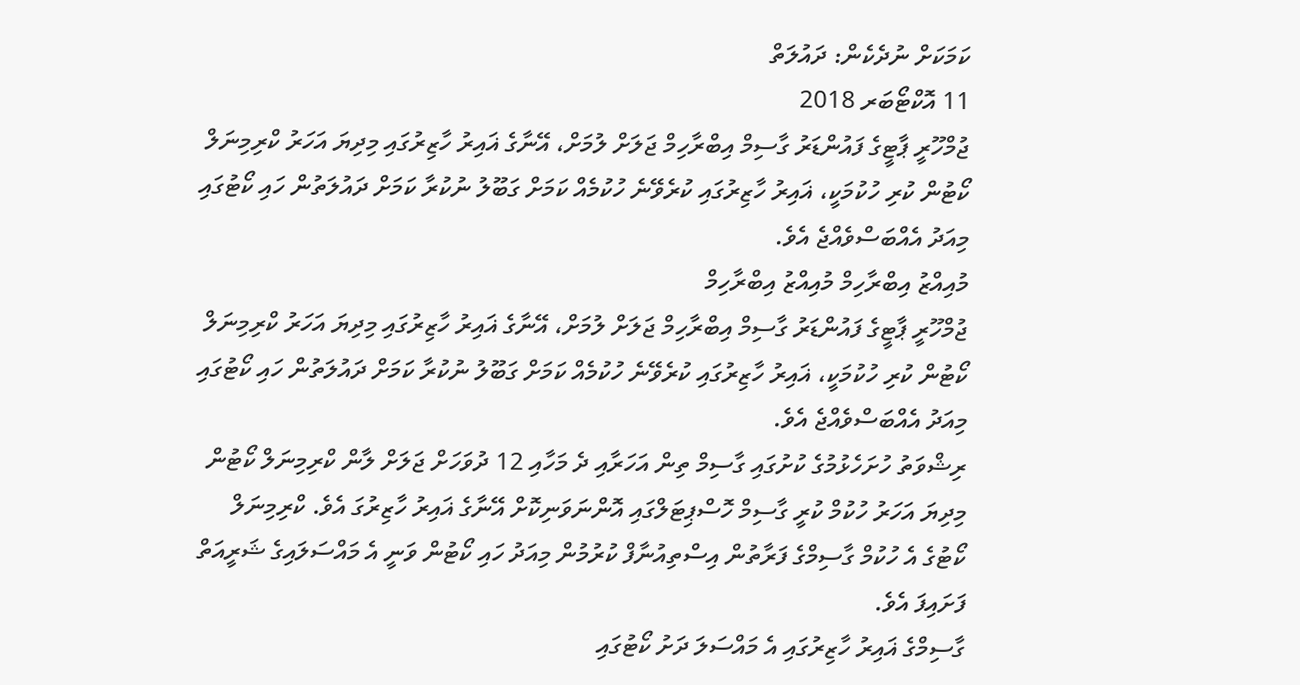ކަމަކަށް ނުދެކެން: ދައުލަތް
11 އޮކްޓޯބަރ 2018
ޖުމްހޫރީ ޕާޓީގެ ފައުންޑަރު ގާސިމް އިބްރާހިމް ޖަލަށް ލުމަށް، އޭނާގެ ޣައިރު ހާޒިރުގައި މިދިޔަ އަހަރު ކްރިމިނަލް ކޯޓުން ކުރި ހުކުމަކީ، ޣައިރު ހާޒިރުގައި ކުރެވޭނެ ހުކުމެއް ކަމަށް ގަބޫލު ނުކުރާ ކަމަށް ދައުލަތުން ހައި ކޯޓުގައި މިއަދު އެއްބަސްވެއްޖެ އެވެ.
މުއިއްޒު އިބްރާހިމް މުއިއްޒު އިބްރާހިމް
ޖުމްހޫރީ ޕާޓީގެ ފައުންޑަރު ގާސިމް އިބްރާހިމް ޖަލަށް ލުމަށް، އޭނާގެ ޣައިރު ހާޒިރުގައި މިދިޔަ އަހަރު ކްރިމިނަލް ކޯޓުން ކުރި ހުކުމަކީ، ޣައިރު ހާޒިރުގައި ކުރެވޭނެ ހުކުމެއް ކަމަށް ގަބޫލު ނުކުރާ ކަމަށް ދައުލަތުން ހައި ކޯޓުގައި މިއަދު އެއްބަސްވެއްޖެ އެވެ.
ރިޝްވަތު ހުށަހެޅުމުގެ ކުށުގައި ގާސިމް ތިން އަހަރާއި ދެ މަހާއި 12 ދުވަހަށް ޖަލަށް ލާން ކްރިމިނަލް ކޯޓުން މިދިޔަ އަހަރު ހުކުމް ކުރީ ގާސިމް ހޮސްޕިޓަލްގައި އޮންނަވަނިކޮށް އޭނާގެ ޣައިރު ހާޒިރުގަ އެވެ. ކްރިމިނަލް ކޯޓުގެ އެ ހުކުމް ގާސިމްގެ ފަރާތުން އިސްތިއުނާފް ކުރުމުން މިއަދު ހައި ކޯޓުން ވަނީ އެ މައްސަލައިގެ ޝަރީއަތް ފަށައިފަ އެވެ.
ގާސިމްގެ ޣައިރު ހާޒިރުގައި އެ މައްސަލަ ދަށު ކޯޓުގައި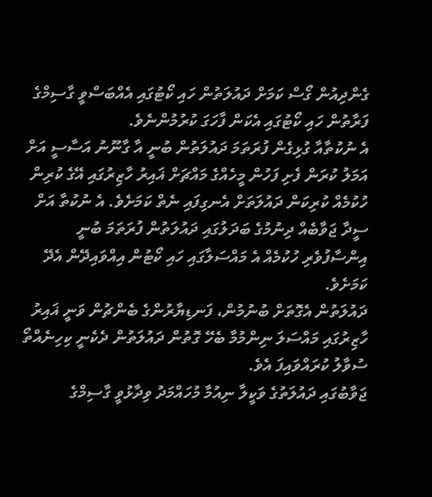ގެންދިއުން ގޯސް ކަމަށް ދައުލަތުން ހައި ކޯޓުގައި އެއްބަސްވީ ގާސިމްގެ ފަރާތުން ހައި ކޯޓުގައި އެކަން ފާހަގަ ކުރުމުންނެވެ.
އެ ނުކުތާއާ ގުޅިގެން ފުރަތަމަ ދައުލަތުން ބުނީ އާ ގާނޫނު އަސާސީ އަށް އަމަލު ކުރަން ފެށި ފަހުން މީހެއްގެ މައްޗަށް ޣައިރު ހާޒިރުގައި އޭގެ ކުރިން ހުކުމެއް ކުރިކަން ދައުލަތަށް އެނގިފައި ނެތް ކަމަށެވެ. އެ ނުކުތާ އަށް ސީދާ ޖަވާބެއް ދިނުމުގެ ބަދަލުގައި ދައުލަތުން ފުރަތަމަ ބުނީ އިންސާފުވެރި ހުކުމެއް އެ މައްސަލާގައި ހައި ކޯޓުން އިއްވައިދޭން އެދޭ ކަމަށެވެ.
ދައުލަތުން އެގޮތަށް ބުނުމުން، ފަނޑިޔާރުންގެ ބެންޗުން ވަނީ ޣައިރު ހާޒިރުގައި މައްސަލަ ނިންމުމާ ބެހޭ ގޮތުން ދައުލަތުން ދެކެނީ ކިހިނެއްތޯ ސުވާލު ކުރައްވައިފަ އެވެ.
ޖަވާބުގައި ދައުލަތުގެ ވަކީލާ ނިއުމާ މުހައްމަދު ވިދާޅުވީ ގާސިމްގެ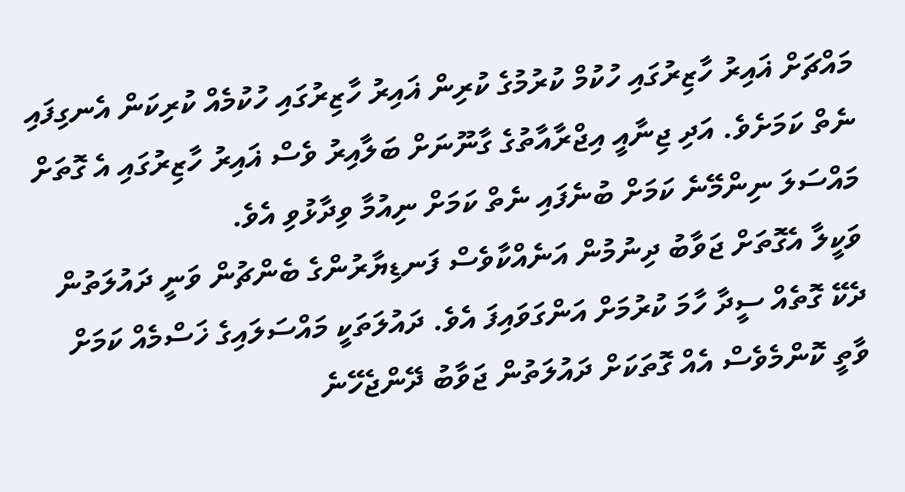މައްޗަށް ޣައިރު ހާޒިރުގައި ހުކުމް ކުރުމުގެ ކުރިން ޣައިރު ހާޒިރުގައި ހުކުމެއް ކުރިކަން އެނގިފައި ނެތް ކަމަށެވެ. އަދި ޖިނާއީ އިޖްރާއާތުގެ ގާނޫނަށް ބަލާއިރު ވެސް ޣައިރު ހާޒިރުގައި އެ ގޮތަށް މައްސަލަ ނިންމޭނެ ކަމަށް ބުނެފައި ނެތް ކަމަށް ނިއުމާ ވިދާޅުވި އެވެ.
ވަކީލާ އެގޮތަށް ޖަވާބު ދިނުމުން އަނެއްކާވެސް ފަނޑިޔާރުންގެ ބެންޗުން ވަނީ ދައުލަތުން ދެކޭ ގޮތެއް ސީދާ ހާމަ ކުރުމަށް އަންގަވައިފަ އެވެ. ދައުލަތަކީ މައްސަލައިގެ ޚަސްމެއް ކަމަށް ވާތީ ކޮންމެވެސް އެއް ގޮތަކަށް ދައުލަތުން ޖަވާބު ދޭންޖެހޭނެ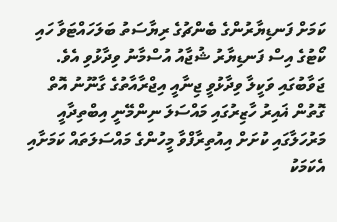ކަމަށް ފަނޑިޔާރުންގެ ބެންޗުގެ ރިޔާސަތު ބަލަހައްޓަވާ ހައި ކޯޓުގެ އިސް ފަނޑިޔާރު ޝުޖާއު އުސްމާނު ވިދާޅުވި އެވެ.
ޖަވާބުގައި ވަކީލާ ވިދާޅުވީ ޖިނާއީ އިޖްރާއާތުގެ ގާނޫނު އޮތް ގޮތުން ޣައިރު ހާޒިރުގައި މައްސަލަ ނިންމޭނީ އިބްތިދާއީ މަރުހަލާގައި ކުށަށް އިއުތިރާފްވާ މީހުންގެ މައްސަލަތައް ކަމަށާއި އެކަމަކު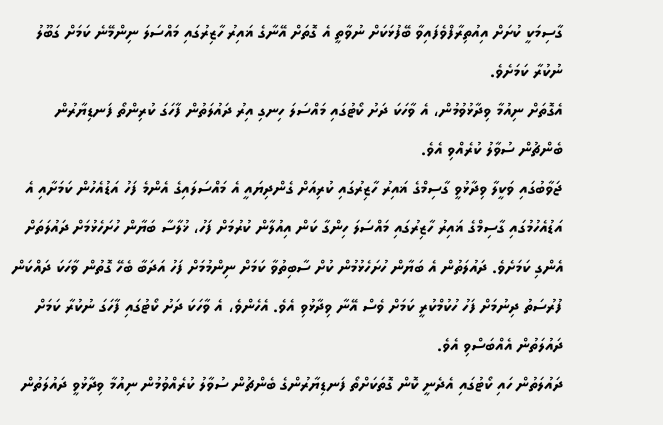ގާސިމަކީ ކުށަށް އިއުތިރާފްވެފައިވާ ބޭފުޅަކަށް ނުވާތީ އެ ގޮތަށް އޭނާގެ ޣައިރު ހާޒިރުގައި މައްސަލަ ނިންމޭނެ ކަމަށް ގަބޫލު ނުކުރާ ކަމަށެވެ.
އެގޮތަށް ނިއުމާ ވިދާޅުވުމުން، އެ ވާހަކަ ދަށު ކޯޓުގައި މައްސަލަ ހިނގި އިރު ދައުލަތުން ފާހަގަ ކުރިންތޯ ފަނޑިޔާރުން ބެންޗުން ސުވާލު ކުރެއްވި އެވެ.
ޖަވާބުގައި ވަކީލާ ވިދާޅުވީ ގާސިމްގެ ޣައިރު ހާޒިރުގައި ކުރިއަށް ގެންދިޔައީ އެ މައްސަލައިގެ އެންމެ ފަހު އަޑުއެހުން ކަމަށާއި އެ އަޑުއެހުމުގައި ގާސިމްގެ ޣައިރު ހާޒިރުގައި މައްސަލަ ހިންގާ ކަން އިއުލާން ކުރުމަށް ފަހު، ޚުލާސާ ބަޔާން ހުށަހެޅުމަށް ދައުލަތަށް އެންގި ކަމަށެވެ. ދައުލަތުން އެ ބަޔާން ހުށަހެޅުމުން ކުށް ސާބިތުވާ ކަމަށް ނިންމުމަށް ފަހު އަދަބާ ބެހޭ ގޮތުން ވާހަކަ ދައްކަން ފުރުސަތު ދިނުމަށް ފަހު ހުކުމްކުރީ ކަމަށް ވެސް އޭނާ ވިދާޅުވި އެވެ. އެހެންވެ، އެ ވާހަކަ ދަށު ކޯޓުގައި ފާހަގަ ނުކުރާ ކަމަށް ދައުލަތުން އެއްބަސްވި އެވެ.
ދައުލަތުން ހައި ކޯޓުގައި އެދެނީ ކޮން ގޮތަކަށްތޯ ފަނޑިޔާރުންގެ ބެންޗުން ސުވާލު ކުރެއްވުމުން ނިއުމާ ވިދާޅުވީ ދައުލަތުން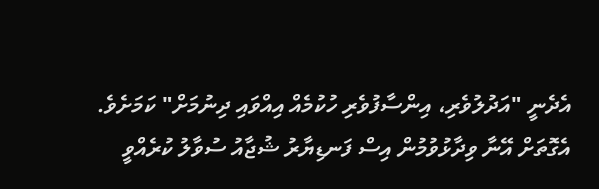އެދެނީ "އަދުލުވެރި، އިންސާފުވެރި ހުކުމެއް އިއްވައި ދިނުމަށް" ކަމަށެވެ.
އެގޮތަށް އޭނާ ވިދާޅުވުމުން އިސް ފަނޑިޔާރު ޝުޖާއު ސުވާލު ކުރެއްވީ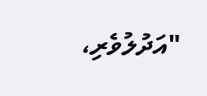"އަދުލުވެރި،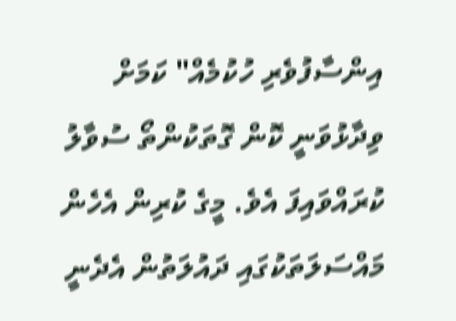އިންސާފުވެރި ހުކުމެއް" ކަމަށް ވިދާޅުވަނީ ކޮން ގޮތަކުންތޯ ސުވާލު ކުރައްވައިފަ އެވެ. މީގެ ކުރިން އެހެން މައްސަލަތަކުގައި ދައުލަތުން އެދެނީ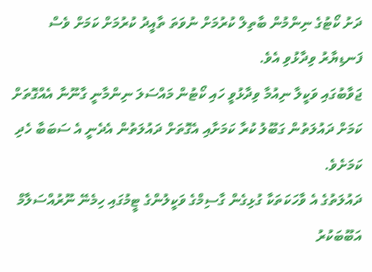ދަށު ކޯޓުގެ ނިންމުން ބާތިލް ކުރުމަށް ނުވަތަ ތާއީދު ކުރުމަށް ކަމަށް ވެސް ފަނޑިޔާރު ވިދާޅުވި އެވެ.
ޖަވާބުގައި ވަކީލާ ނިއުމާ ވިދާޅުވީ ހައި ކޯޓުން މައްސަލަ ނިންމާނީ ގާނޫނާ އެއްގޮތަށް ކަމަށް ދައުލަތުން ގަބޫލު ކުރާ ކަމަށާއި އެގޮތަށް ދައުލަތުން އެދެނީ އެ ސަބަބާ ހެދި ކަމަށެވެ.
ދައުލަތުގެ އެ ވާހަކަތަކާ ގުޅިގެން ގާސިމްގެ ވަކީލުންގެ ޓީމުގައި ހިމެނޭ ނޫރުއްސަލާމް އަބޫބަކުރު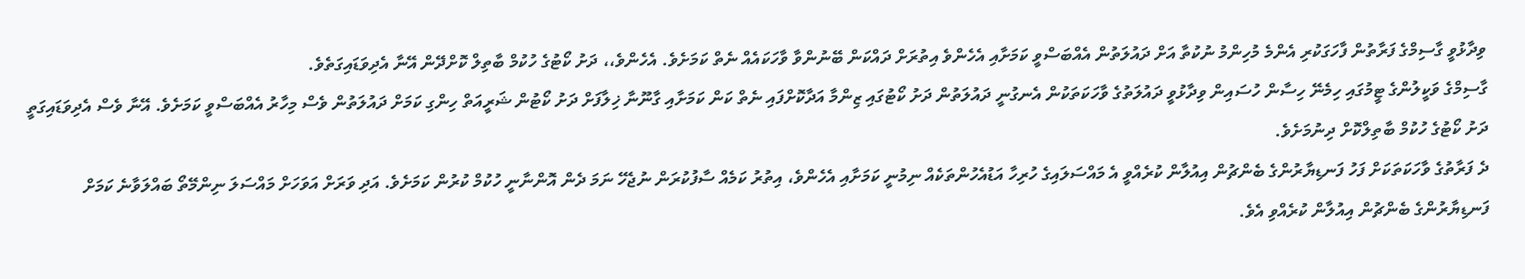ވިދާޅުވީ ގާސިމްގެ ފަރާތުން ފާހަގަކުރި އެންމެ މުހިންމު ނުކުތާ އަށް ދައުލަތުން އެއްބަސްވީ ކަމަށާއި އެހެންވެ އިތުރަށް ދައްކަން ބޭނުންވާ ވާހަކައެއް ނެތް ކަމަށެވެ. އެހެންވެ،، ދަށު ކޯޓުގެ ހުކުމް ބާތިލް ކޮށްދޭން އޭނާ އެދިވަޑައިގަތެވެ.
ގާސިމްގެ ވަކީލުންގެ ޓީމުގައި ހިމެނޭ ހިސާން ހުސައިން ވިދާޅުވީ ދައުލަތުގެ ވާހަކަތަކުން އެނގުނީ ދައުލަތުން ދަށު ކޯޓުގައި ޒިންމާ އަދާކޮށްފައި ނެތް ކަން ކަމަށާއި ގާނޫނާ ޚިލާފަށް ދަށު ކޯޓުން ޝަރީއަތް ހިންގި ކަމަށް ދައުލަތުން ވެސް މިހާރު އެއްބަސްވީ ކަމަށެވެ. އޭނާ ވެސް އެދިވަޑައިގަތީ ދަށު ކޯޓުގެ ހުކުމް ބާތިލްކޮށް ދިނުމަށެވެ.
ދެ ފަރާތުގެ ވާހަކަތަކަށް ފަހު ފަނޑިޔާރުންގެ ބެންޗުން އިއުލާން ކުރެއްވީ އެ މައްސަލައިގެ ހުރިހާ އަޑުއެހުންތަކެއް ނިމުނީ ކަމަށާއި އެހެންވެ، އިތުރު ކަމެއް ސާފުކުރަން ނުޖެހޭ ނަމަ ދެން އޮންނާނީ ހުކުމް ކުރުން ކަމަށެވެ. އަދި ވަރަށް އަވަހަށް މައްސަލަ ނިންމޭތޯ ބައްލަވާނެ ކަމަށް ފަނޑިޔާރުންގެ ބެންޗުން އިއުލާން ކުރެއްވި އެވެ.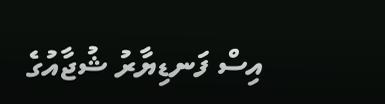އިސް ފަނޑިޔާރު ޝުޖާއުގެ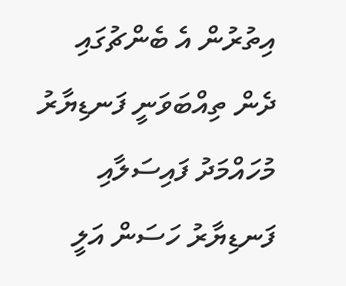އިތުރުން އެ ބެންޗުގައި ދެން ތިއްބަވަނީ ފަނޑިޔާރު މުހައްމަދު ފައިސަލާއި ފަނޑިޔާރު ހަސަން އަލީ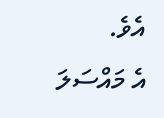އެވެ.
އެ މައްސަލަ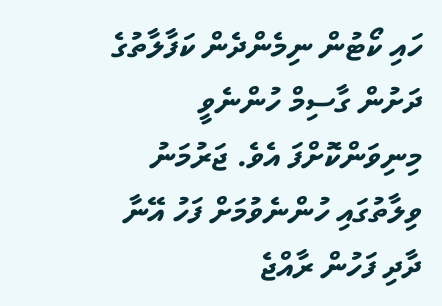ހައި ކޯޓުން ނިމެންދެން ކަފާލާތުގެ ދަށުން ގާސިމް ހުންނެވީ މިނިވަންކޮށްފަ އެވެ. ޖަރުމަނު ވިލާތުގައި ހުންނެވުމަށް ފަހު އޭނާ ދާދި ފަހުން ރާއްޖެ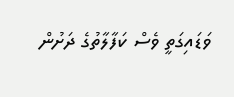ވަޑައިގަތީ ވެސް ކަފާލާތުގެ ދަށުން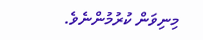މިނިވަން ކުރުމުންނެވެ.